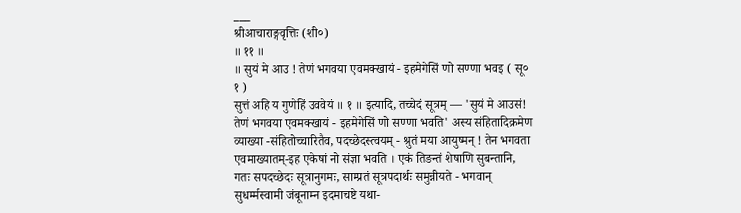___
श्रीआचाराङ्गवृत्तिः (शी०)
॥ ११ ॥
॥ सुयं मे आउ ! तेणं भगवया एवमक्खायं - इहमेगेसिं णो सण्णा भवइ ( सू० १ )
सुत्तं अहि य गुणेहिं उववेयं ॥ १ ॥ इत्यादि, तच्चेदं सूत्रम् — 'सुयं मे आउसं! तेणं भगवया एवमक्खायं - इहमेगेसिं णो सण्णा भवति' अस्य संहितादिक्रमेण व्याख्या -संहितोच्चारितैव, पदच्छेदस्त्वयम् - श्रुतं मया आयुष्मन् ! तेन भगवता एवमाख्यातम्-इह एकेषां नो संज्ञा भवति । एकं तिङन्तं शेषाणि सुबन्तानि, गतः सपदच्छेदः सूत्रानुगमः, साम्प्रतं सूत्रपदार्थः समुन्नीयते - भगवान् सुधर्म्मस्वामी जंबूनाम्न इदमाचष्टे यथा-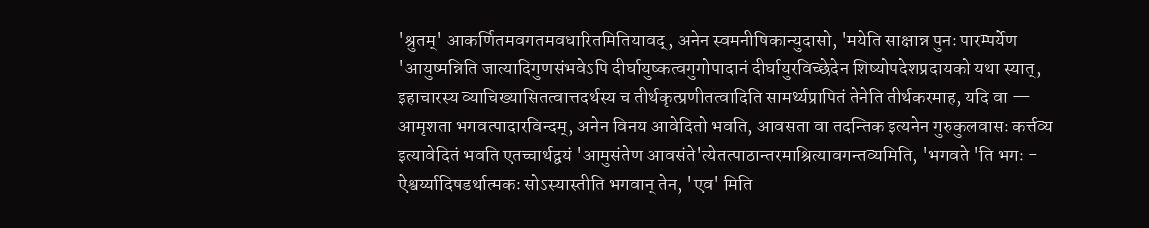'श्रुतम्' आकर्णितमवगतमवधारितमितियावद्, अनेन स्वमनीषिकान्युदासो, 'मयेति साक्षान्न पुनः पारम्पर्येण 'आयुष्मन्निति जात्यादिगुणसंभवेऽपि दीर्घायुष्कत्वगुगोपादानं दीर्घायुरविच्छेदेन शिष्योपदेशप्रदायको यथा स्यात्, इहाचारस्य व्याचिख्यासितत्वात्तदर्थस्य च तीर्थकृत्प्रणीतत्वादिति सामर्थ्यप्रापितं तेनेति तीर्थकरमाह, यदि वा — आमृशता भगवत्पादारविन्दम्, अनेन विनय आवेदितो भवति, आवसता वा तदन्तिक इत्यनेन गुरुकुलवासः कर्त्तव्य इत्यावेदितं भवति एतच्चार्थद्वयं 'आमुसंतेण आवसंते'त्येतत्पाठान्तरमाश्रित्यावगन्तव्यमिति, 'भगवते 'ति भगः - ऐश्वर्य्यादिषडर्थात्मकः सोऽस्यास्तीति भगवान् तेन, 'एव' मिति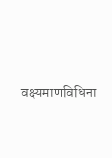वक्ष्यमाणविधिना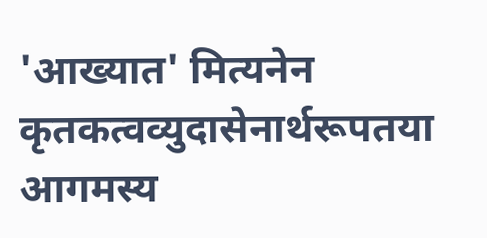'आख्यात' मित्यनेन कृतकत्वव्युदासेनार्थरूपतया आगमस्य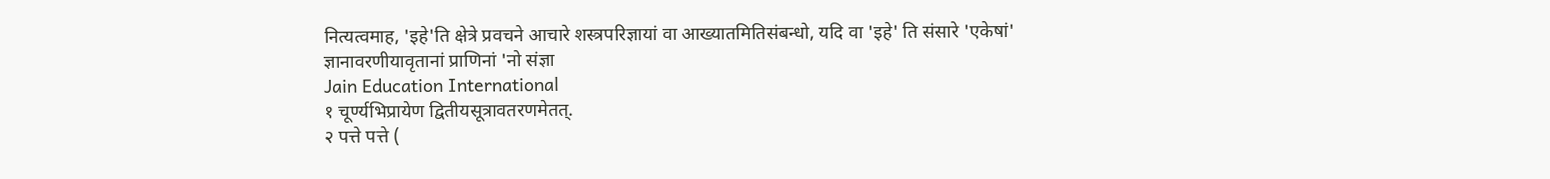नित्यत्वमाह, 'इहे'ति क्षेत्रे प्रवचने आचारे शस्त्रपरिज्ञायां वा आख्यातमितिसंबन्धो, यदि वा 'इहे' ति संसारे 'एकेषां' ज्ञानावरणीयावृतानां प्राणिनां 'नो संज्ञा
Jain Education International
१ चूर्ण्यभिप्रायेण द्वितीयसूत्रावतरणमेतत्.
२ पत्ते पत्ते (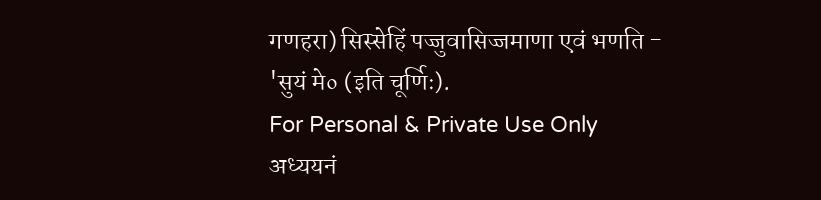गणहरा) सिस्सेहिं पज्जुवासिज्जमाणा एवं भणति - 'सुयं मे० (इति चूर्णिः).
For Personal & Private Use Only
अध्ययनं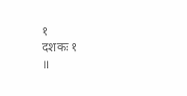१
दशकः १
॥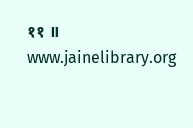११ ॥
www.jainelibrary.org